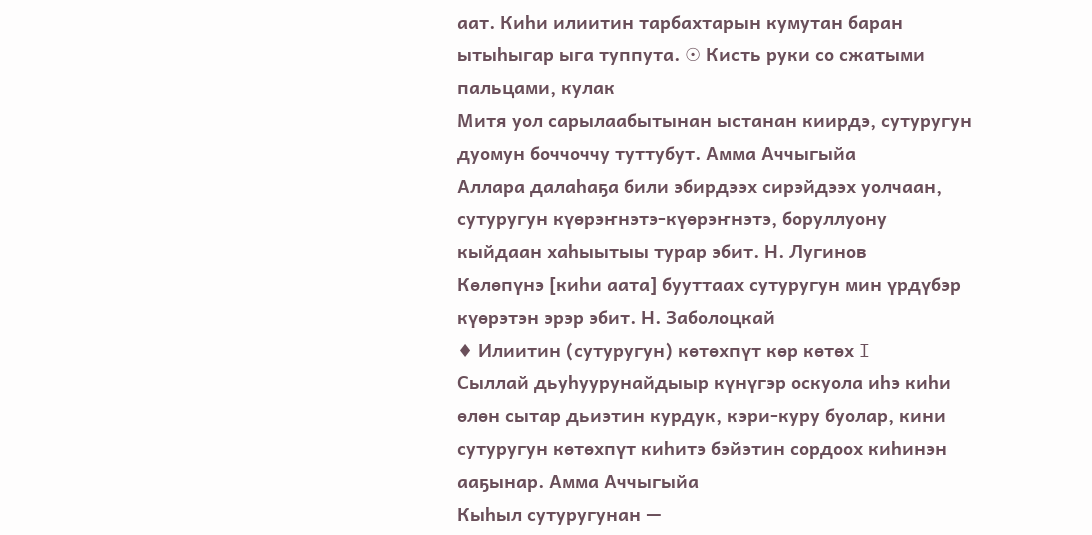аат. Киһи илиитин тарбахтарын кумутан баран ытыһыгар ыга туппута. ☉ Кисть руки со сжатыми пальцами, кулак
Митя уол сарылаабытынан ыстанан киирдэ, сутуругун дуомун боччоччу туттубут. Амма Аччыгыйа
Аллара далаһаҕа били эбирдээх сирэйдээх уолчаан, сутуругун күөрэҥнэтэ-күөрэҥнэтэ, боруллуону кыйдаан хаһыытыы турар эбит. Н. Лугинов
Көлөпүнэ [киһи аата] бууттаах сутуругун мин үрдүбэр күөрэтэн эрэр эбит. Н. Заболоцкай
♦ Илиитин (сутуругун) көтөхпүт көр көтөх I
Сыллай дьуһуурунайдыыр күнүгэр оскуола иһэ киһи өлөн сытар дьиэтин курдук, кэри-куру буолар, кини сутуругун көтөхпүт киһитэ бэйэтин сордоох киһинэн ааҕынар. Амма Аччыгыйа
Кыһыл сутуругунан —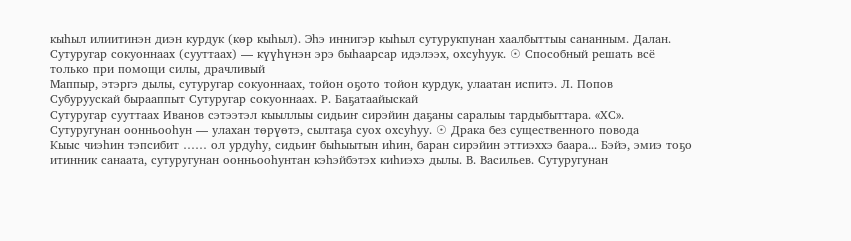кыһыл илиитинэн диэн курдук (көр кыһыл). Эһэ иннигэр кыһыл сутурукпунан хаалбыттыы сананным. Далан. Сутуругар сокуоннаах (сууттаах) — күүһүнэн эрэ быһаарсар идэлээх, охсуһуук. ☉ Способный решать всё только при помощи силы, драчливый
Маппыр, этэргэ дылы, сутуругар сокуоннаах, тойон оҕото тойон курдук, улаатан испитэ. Л. Попов
Субуруускай бырааппыт Сутуругар сокуоннаах. Р. Баҕатаайыскай
Сутуругар сууттаах Иванов сэтээтэл кыыллыы сидьиҥ сирэйин даҕаны саралыы тардыбыттара. «ХС». Сутуругунан оонньооһун — улахан төрүөтэ, сылтаҕа суох охсуһуу. ☉ Драка без существенного повода
Кыыс чиэһин тэпсибит …… ол урдуһу, сидьиҥ быһыытын иһин, баран сирэйин эттиэххэ баара... Бэйэ, эмиэ тоҕо итинник санаата, сутуругунан оонньооһунтан кэһэйбэтэх киһиэхэ дылы. В. Васильев. Сутуругунан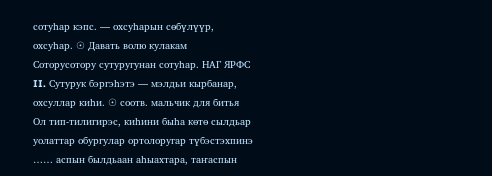сотуһар кэпс. — охсуһарын сөбүлүүр, охсуһар. ☉ Давать волю кулакам
Соторусотору сутуругунан сотуһар. НАГ ЯРФС II. Сутурук бэргэһэтэ — мэлдьи кырбанар, охсуллар киһи. ☉ соотв. мальчик для битья
Ол тип-тилигирэс, киһини быһа көтө сылдьар уолаттар обургулар ортолоругар түбэстэхпинэ …… аспын былдьаан аһыахтара, таҥаспын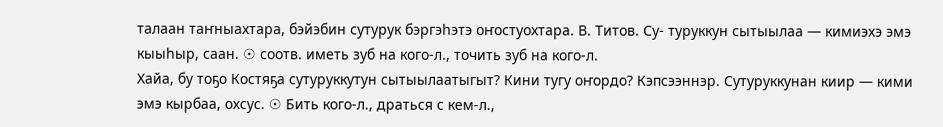талаан таҥныахтара, бэйэбин сутурук бэргэһэтэ оҥостуохтара. В. Титов. Су- туруккун сытыылаа — кимиэхэ эмэ кыыһыр, саан. ☉ соотв. иметь зуб на кого-л., точить зуб на кого-л.
Хайа, бу тоҕо Костяҕа сутуруккутун сытыылаатыгыт? Кини тугу оҥордо? Кэпсээннэр. Сутуруккунан киир — кими эмэ кырбаа, охсус. ☉ Бить кого-л., драться с кем-л.,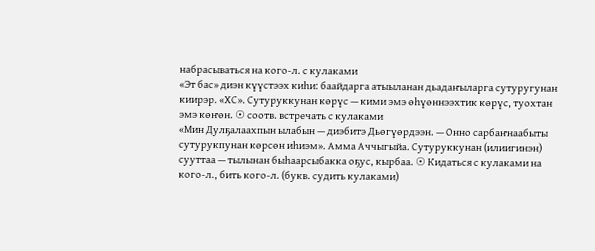набрасываться на кого-л. с кулаками
«Эт бас» диэн күүстээх киһи: баайдарга атыыланан дьадаҥыларга сутуругунан киирэр. «ХС». Сутуруккунан көрүс — кими эмэ өһүөннээхтик көрүс, туохтан эмэ көҥөн. ☉ соотв. встречать с кулаками
«Мин Дулҕалаахпын ылабын — диэбитэ Дьөгүөрдээн. — Онно сарбаҥнаабыты сутурукпунан көрсөн иһиэм». Амма Аччыгыйа. Сутуруккунан (илиигинэн) сууттаа — тылынан быһаарсыбакка оҕус, кырбаа. ☉ Кидаться с кулаками на кого-л., бить кого-л. (букв. судить кулаками)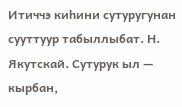Итиччэ киһини сутуругунан сууттуур табыллыбат. Н. Якутскай. Сутурук ыл — кырбан,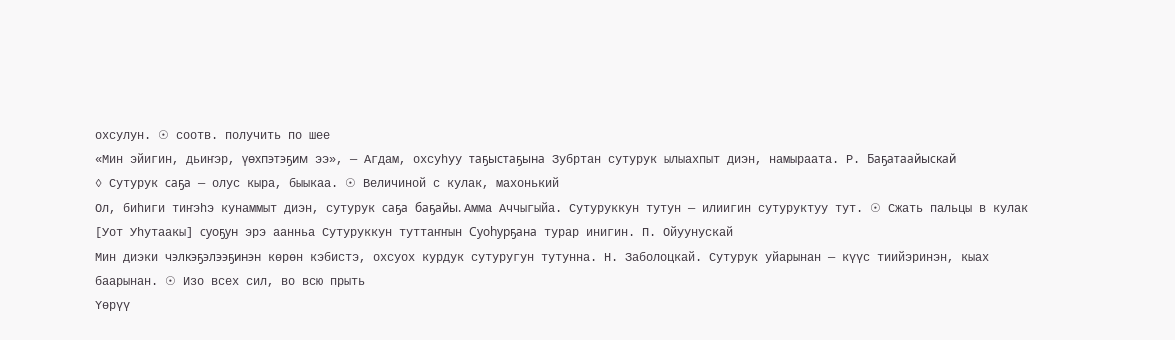охсулун. ☉ соотв. получить по шее
«Мин эйигин, дьиҥэр, үөхпэтэҕим ээ», — Агдам, охсуһуу таҕыстаҕына Зубртан сутурук ылыахпыт диэн, намыраата. Р. Баҕатаайыскай
◊ Сутурук саҕа — олус кыра, быыкаа. ☉ Величиной с кулак, махонький
Ол, биһиги тиҥэһэ кунаммыт диэн, сутурук саҕа баҕайы. Амма Аччыгыйа. Сутуруккун тутун — илиигин сутуруктуу тут. ☉ Сжать пальцы в кулак
[Уот Уһутаакы] суоҕун эрэ аанньа Сутуруккун туттаҥҥын Суоһурҕана турар инигин. П. Ойуунускай
Мин диэки чэлкэҕэлээҕинэн көрөн кэбистэ, охсуох курдук сутуругун тутунна. Н. Заболоцкай. Сутурук уйарынан — күүс тиийэринэн, кыах баарынан. ☉ Изо всех сил, во всю прыть
Үөрүү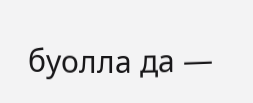буолла да —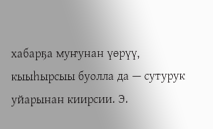хабарҕа муҥунан үөрүү, кыыһырсыы буолла да — сутурук уйарынан киирсии. Э.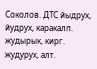Соколов. ДТС йыдрух, йудрух, каракалп. жудырык, кирг. жудурух, алт.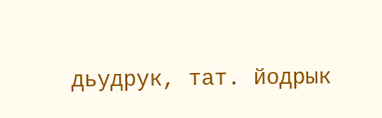дьудрук, тат. йодрык